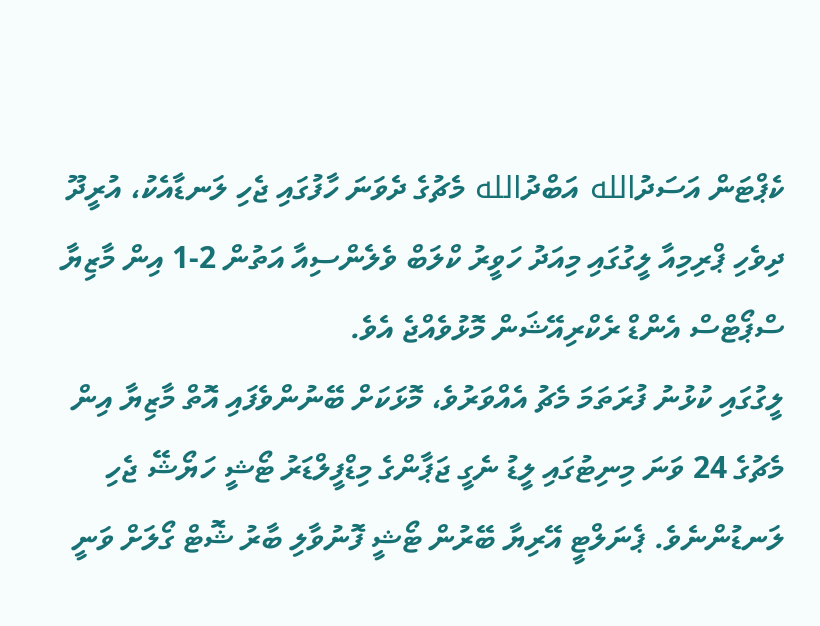ކެޕްޓަން އަސަދުالله އަބްދުالله މެޗުގެ ދެވަނަ ހާފުގައި ޖެހި ލަނޑާއެކު، އުރީދޫ ދިވެހި ޕްރިމިއާ ލީގުގައި މިއަދު ހަވީރު ކްލަބް ވެލެންސިއާ އަތުން 2-1 އިން މާޒިޔާ ސްޕޯޓްސް އެންޑް ރެކްރިއޭޝަން މޮޅުވެއްޖެ އެވެ.
ލީގުގައި ކުޅުނު ފުރަތަމަ މެޗު އެއްވަރުވެ، މޮޅަކަށް ބޭނުންވެފައި އޮތް މާޒިޔާ އިން މެޗުގެ 24 ވަނަ މިނިޓުގައި ލީޑު ނެގީ ޖަޕާންގެ މިޑްފީލްޑަރު ޓޯޝީ ހަޔޯޝޭ ޖެހި ލަނޑުންނެވެ. ޕެނަލްޓީ އޭރިޔާ ބޭރުން ޓޯޝީ ފޮނުވާލި ބާރު ޝޮޓް ގޯލަށް ވަނީ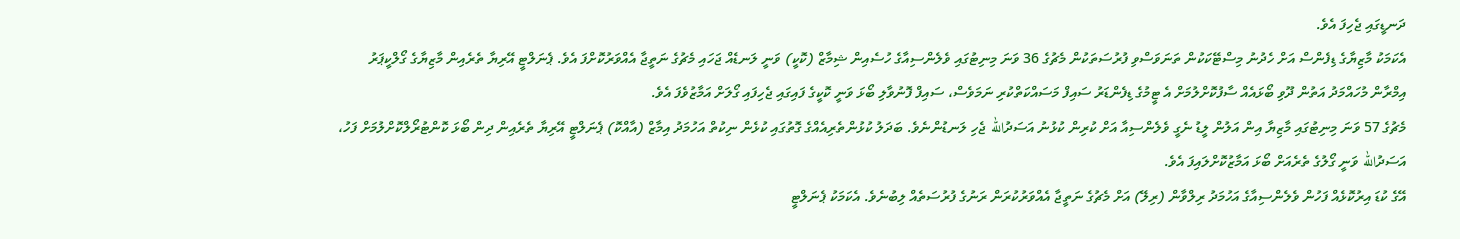ދަނޑީގައި ޖެހިފަ އެވެ.
އެކަމަކު މާޒިޔާގެ ޑިފެންސް އަށް ހެދުނު މިސްޓޭކަކުން ތަނަވަސްވި ފުރުސަތަކުން މެޗުގެ 36 ވަނަ މިނިޓުގައި ވެލެންސިއާގެ ހުސެއިން ޝިމާޒް (ކޮކީ) ވަނީ ލަނޑެއް ޖަހައި މެޗުގެ ނަތީޖާ އެއްވަރުކޮށްފަ އެވެ. ޕެނަލްޓީ އޭރިޔާ ތެރެއިން މާޒިޔާގެ ގޯލްކީޕަރު އިމްރާން މުހައްމަދު އަތުން ދޫވި ބޯޅައެއް ސާފުކޮށްލުމަށް އެ ޓީމުގެ ޑިފެންޑަރު ސައިފް މަސައްކަތްކުރި ނަމަވެސް، ސައިފް ފޮނުވާލި ބޯޅަ ވަނީ ކޮކީގެ ފައިގައި ޖެހިފައި ގޯލަށް އަމާޒުވެފަ އެވެ.
މެޗުގެ 57 ވަނަ މިނިޓުގައި މާޒިޔާ އިން އަލުން ލީޑު ނެގީ ވެލެންސިއާ އަށް ކުރިން ކުޅުނު އަސަދުالله ޖެހި ލަނޑުންނެވެ. ބަދަލު ކުޅުންތެރިއެއްގެ ގޮތުގައި ކުޅެން ނިކުތް އަހުމަދު އިމާޒް (އާއްކޮ) ޕެނަލްޓީ އޭރިޔާ ތެރެއިން ދިން ބޯޅަ ކޮންޓުރޯލްކޮށްލުމަށް ފަހު، އަސަދުالله ވަނީ ގޯލުގެ ތެރެއަށް ބޯޅަ އަމާޒުކޮށްލައިފަ އެވެ.
އޭގެ ކުޑަ އިރުކޮޅެއް ފަހުން ވެލެންސިއާގެ އަހުމަދު ރިލްވާން (ރިލޭ) އަށް މެޗުގެ ނަތީޖާ އެއްވަރުކުރަން ރަނުގެ ފުރުސަތެއް ލިބުނެވެ. އެކަމަކު ޕެނަލްޓީ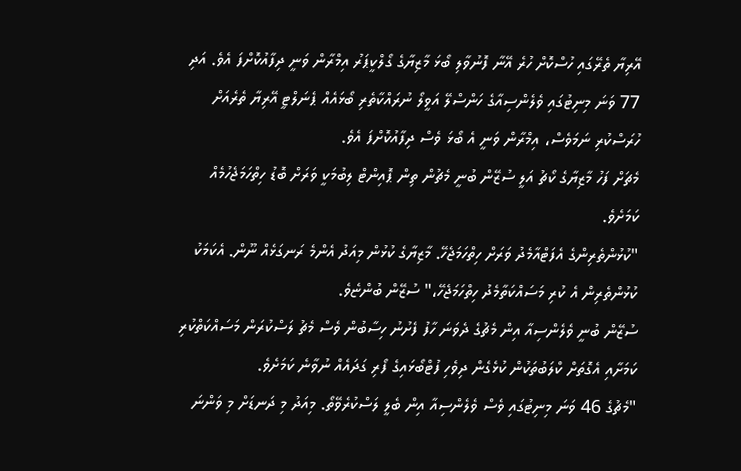އޭރިޔާ ތެރޭގައި ހުސްކޮށް ހުރެ އޭނާ ފޮނުވާލި ބޯޅަ މާޒިޔާގެ ގޯލްކީޕަރު އިމްރާން ވަނީ ދިފާއުކޮށްފަ އެވެ. އަދި 77 ވަނަ މިނިޓުގައި ވެލެންސިއާގެ ހަންސްލޭ އަވީލޯ ނުރައްކާތެރި ބޯޅައެއް ޕެނަލްޓީ އޭރިޔާ ތެރެއަށް ހުރަސްކުރި ނަމަވެސް، އިމްރާން ވަނީ އެ ބޯޅަ ވެސް ދިފާއުކޮށްފަ އެވެ.
މެޗަށް ފަހު މާޒިޔާގެ ކޯޗު އަލީ ސުޒޭން ބުނީ މެޗުން ތިން ޕޮއިންޓް ލިބުމަކީ ވަރަށް ބޮޑު ހިތްހަމަޖެހުމެއް ކަމަށެވެ.
"ކުޅުންތެރިންގެ އެފަޓްއާމެދު ވަރަށް ހިތްހަމަޖެހޭ. މާޒިޔާގެ ކުޅުން މިއަދު އެންމެ ރަނގަޅެއް ނޫން. އެކަމަކު ކުޅުންތެރިން އެ ކުރި މަސައްކަތާމެދު ހިތްހަމަޖެހޭ،" ސުޒޭން ބުންޏެވެ.
ސުޒޭން ބުނީ ވެލެންސިއާ އިން މެޗުގެ ދެވަނަ ހާފު ފެށުނު ހިސާބުން ވެސް މެޗު ލަސްކުރަން މަސައްކަތްކުރި ކަމަށާއި އެގޮތަށް ކްލަބުތަކުން ކުޅެގެން ދިވެހި ފުޓްބޯޅައިގެ ފޯރި ގަދައެއް ނުވާނެ ކަމަށެވެ.
"މެޗުގެ 46 ވަނަ މިނިޓުގައި ވެސް ވެލެންސިއާ އިން ބެލީ ލަސްކުރެވޭތޯ. މިއަދު މި ދަނޑަށް މި ވަންނަ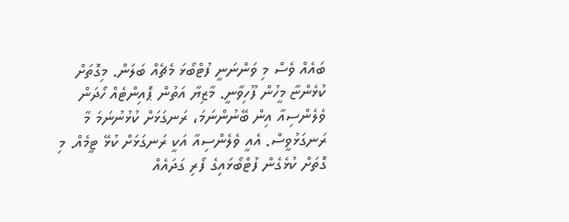ބައެއް ވެސް މި ވަންނަނީ ފުޓްބޯޅަ މެޗެއް ބަލަން. މިގޮތަށް ކުޅެންޏާ މީހުން ފޫހިވާނީ. މާޒިޔާ އަތުން ޕޮއިންޓެއް ހޯދަން ވެލެންސިއާ އިން ބޭނުންނަމަ، ރަނގަޅަށް ކުޅުނުނަމަ މާ ރަނގަޅުވީސް. އެއީ ވެލެންސިއާ އަކީ ރަނގަޅަށް ކުޅޭ ޓީމެއް. މި ގޮތަށް ކުޅެގެން ފުޓްބޯޅައިގެ ފޯރި ގަދައެއް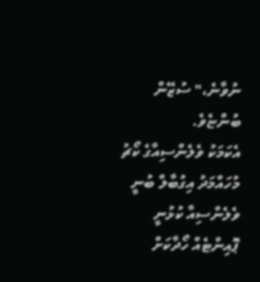ނުވާނެ،" ސުޒޭން ބުންޏެވެ.
އެކަމަކު ވެލެންސިއާގެ ކޯޗު މުހައްމަދު އިގުބާލް ބުނީ ވެލެންސިއާ ކުޅުނީ ޕޮއިންޓެއް ހޯދާކަށް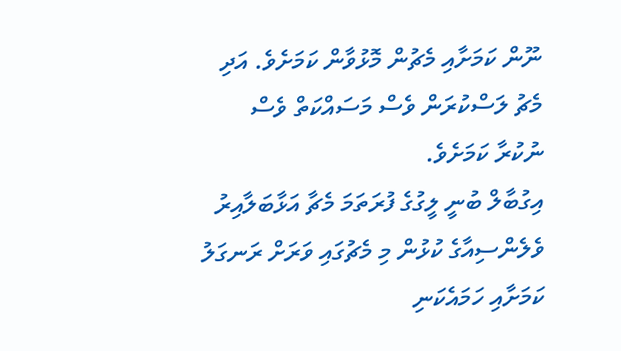ނޫން ކަމަށާއި މެޗުން މޮޅުވާން ކަމަށެވެ. އަދި މެޗު ލަސްކުރަން ވެސް މަސައްކަތް ވެސް ނުކުރާ ކަމަށެވެ.
އިގުބާލް ބުނީ ލީގުގެ ފުރަތަމަ މެޗާ އަޅާބަލާއިރު ވެލެންސިއާގެ ކުޅުން މި މެޗުގައި ވަރަށް ރަނގަލު ކަމަށާއި ހަމައެކަނި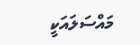މައްސަލައަކީ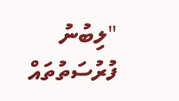"ލިބުނު ފުރުސަތުތައް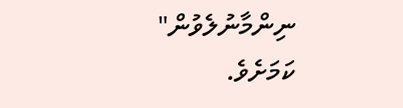ނިންމާނުލެވުން" ކަމަށެވެ.